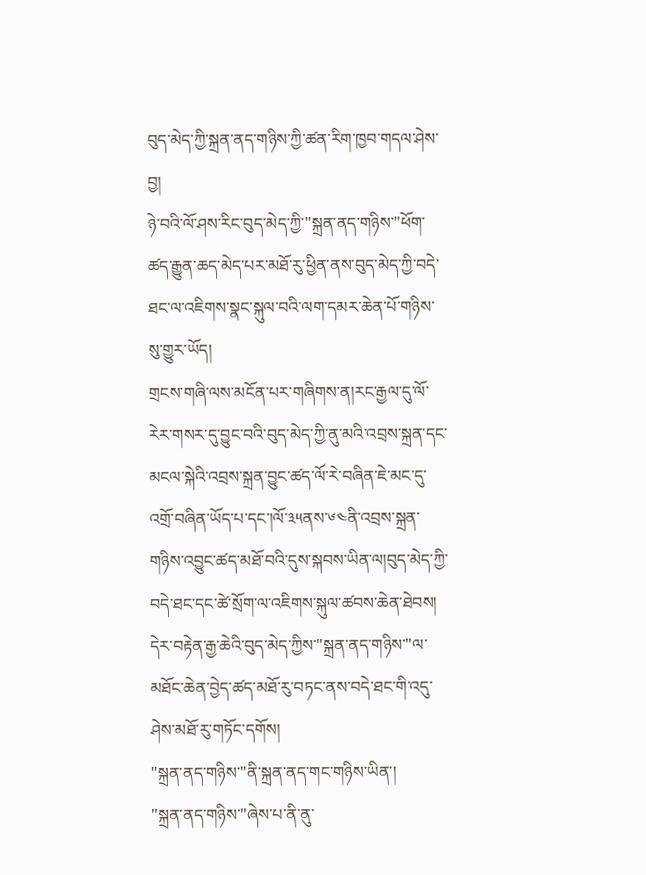བུད་མེད་ཀྱི་སྐྲན་ནད་གཉིས་ཀྱི་ཚན་རིག་ཁྱབ་གདལ་ཤེས་བྱ།
ཉེ་བའི་ལོ་ཤས་རིང་བུད་མེད་ཀྱི་"སྐྲན་ནད་གཉིས་"ཕོག་ཚད་རྒྱུན་ཆད་མེད་པར་མཐོ་རུ་ཕྱིན་ནས་བུད་མེད་ཀྱི་བདེ་ཐང་ལ་འཇིགས་སྣང་སྐུལ་བའི་ལག་དམར་ཆེན་པོ་གཉིས་སུ་གྱུར་ཡོད།
གྲངས་གཞི་ལས་མངོན་པར་གཞིགས་ན།རང་རྒྱལ་དུ་ལོ་རེར་གསར་དུ་བྱུང་བའི་བུད་མེད་ཀྱི་ནུ་མའི་འབྲས་སྐྲན་དང་མངལ་སྐེའི་འབྲས་སྐྲན་བྱུང་ཚད་ལོ་རེ་བཞིན་ཇེ་མང་དུ་འགྲོ་བཞིན་ཡོད་པ་དང་།ལོ་༣༥ནས་༦༤ནི་འབྲས་སྐྲན་གཉིས་འབྱུང་ཚད་མཐོ་བའི་དུས་སྐབས་ཡིན་ལ།བུད་མེད་ཀྱི་བདེ་ཐང་དང་ཚེ་སྲོག་ལ་འཇིགས་སྐུལ་ཚབས་ཆེན་ཐེབས།
དེར་བརྟེན་རྒྱ་ཆེའི་བུད་མེད་ཀྱིས་"སྐྲན་ནད་གཉིས་"ལ་མཐོང་ཆེན་བྱེད་ཚད་མཐོ་རུ་བཏང་ནས་བདེ་ཐང་གི་འདུ་ཤེས་མཐོ་རུ་གཏོང་དགོས།
"སྐྲན་ནད་གཉིས་"ནི་སྐྲན་ནད་གང་གཉིས་ཡིན་།
"སྐྲན་ནད་གཉིས་"ཞེས་པ་ནི་ནུ་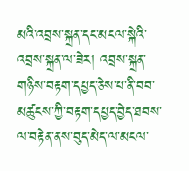མའི་འབྲས་སྐྲན་དང་མངལ་སྐེའི་འབྲས་སྐྲན་ལ་ཟེར། འབྲས་སྐྲན་གཉིས་བརྟག་དཔྱད་ཅེས་པ་ནི་བབ་མཚུངས་ཀྱི་བརྟག་དཔྱད་བྱེད་ཐབས་ལ་བརྟེན་ནས་བུད་མེད་ལ་མངལ་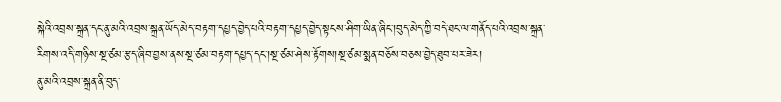སྐེའི་འབྲས་སྐྲན་དང་ནུ་མའི་འབྲས་སྐྲན་ཡོད་མེད་བརྟག་དཔྱད་བྱེད་པའི་བརྟག་དཔྱད་བྱེད་སྟངས་ཤིག་ཡིན་ཞིང་།བུད་མེད་ཀྱི་བདེ་ཐང་ལ་གནོད་པའི་འབྲས་སྐྲན་རིགས་འདི་གཉིས་སྔ་ཙམ་རྩད་ཞིབ་བྱས་ནས་སྔ་ཙམ་བརྟག་དཔྱད་དང་།སྔ་ཙམ་ཤེས་རྟོགས།སྔ་ཙམ་སྨན་བཅོས་བཅས་བྱེད་ཐུབ་པར་ཟེར།
ནུ་མའི་འབྲས་སྐྲན་ནི་བུད་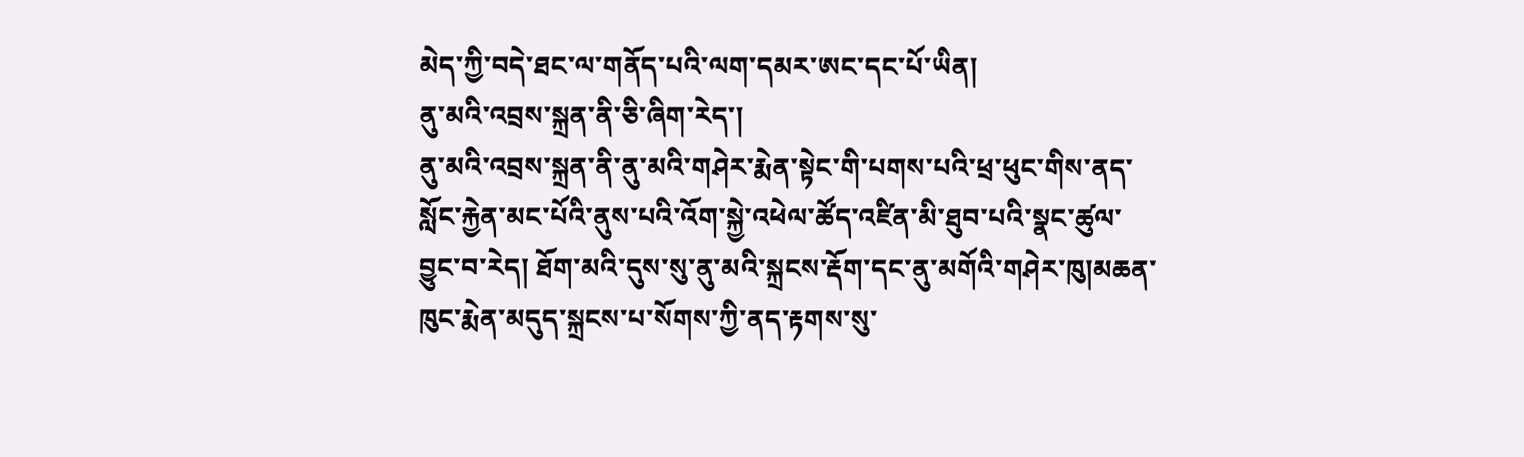མེད་ཀྱི་བདེ་ཐང་ལ་གནོད་པའི་ལག་དམར་ཨང་དང་པོ་ཡིན།
ནུ་མའི་འབྲས་སྐྲན་ནི་ཅི་ཞིག་རེད་།
ནུ་མའི་འབྲས་སྐྲན་ནི་ནུ་མའི་གཤེར་རྨེན་སྟེང་གི་པགས་པའི་ཕྲ་ཕུང་གིས་ནད་སློང་རྐྱེན་མང་པོའི་ནུས་པའི་འོག་སྐྱེ་འཕེལ་ཚོད་འཛིན་མི་ཐུབ་པའི་སྣང་ཚུལ་བྱུང་བ་རེད། ཐོག་མའི་དུས་སུ་ནུ་མའི་སྐྲངས་རྡོག་དང་ནུ་མགོའི་གཤེར་ཁུ།མཆན་ཁུང་རྨེན་མདུད་སྐྲངས་པ་སོགས་ཀྱི་ནད་རྟགས་སུ་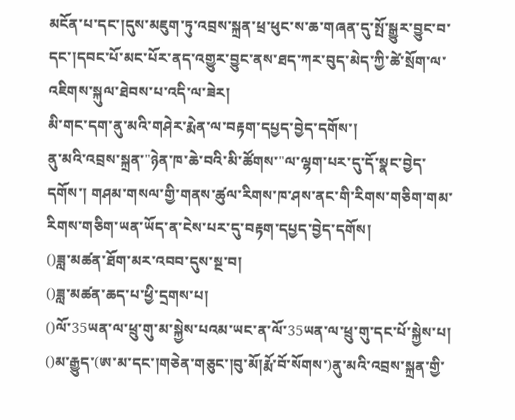མངོན་པ་དང་།དུས་མཇུག་ཏུ་འབྲས་སྐྲན་ཕྲ་ཕུང་ས་ཆ་གཞན་དུ་སྤོ་སྒྱུར་བྱུང་བ་དང་།དབང་པོ་མང་པོར་ནད་འགྱུར་བྱུང་ནས་ཐད་ཀར་བུད་མེད་ཀྱི་ཚེ་སྲོག་ལ་འཇིགས་སྐུལ་ཐེབས་པ་འདི་ལ་ཟེར།
མི་གང་དག་ནུ་མའི་གཤེར་རྨེན་ལ་བརྟག་དཔྱད་བྱེད་དགོས་།
ནུ་མའི་འབྲས་སྐྲན་"ཉེན་ཁ་ཆེ་བའི་མི་ཚོགས་"ལ་ལྷག་པར་དུ་དོ་སྣང་བྱེད་དགོས་། གཤམ་གསལ་གྱི་གནས་ཚུལ་རིགས་ཁ་ཤས་ནང་གི་རིགས་གཅིག་གམ་རིགས་གཅིག་ཡན་ཡོད་ན་ངེས་པར་དུ་བརྟག་དཔྱད་བྱེད་དགོས།
()ཟླ་མཚན་ཐོག་མར་འབབ་དུས་སྔ་བ།
()ཟླ་མཚན་ཆད་པ་ཕྱི་དྲགས་པ།
()ལོ་35ཡན་ལ་ཕྲུ་གུ་མ་སྐྱེས་པའམ་ཡང་ན་ལོ་35ཡན་ལ་ཕྲུ་གུ་དང་པོ་སྐྱེས་པ།
()མ་རྒྱུད་(ཨ་མ་དང་།གཅེན་གཅུང་།བུ་མོ།རྨོ་བོ་སོགས་)ནུ་མའི་འབྲས་སྐྲན་གྱི་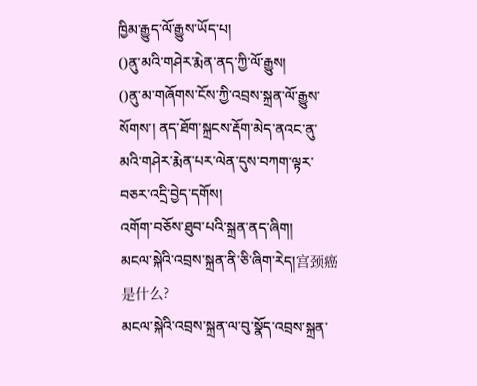ཁྱིམ་རྒྱུད་ལོ་རྒྱུས་ཡོད་པ།
()ནུ་མའི་གཤེར་རྨེན་ནད་ཀྱི་ལོ་རྒྱུས།
()ནུ་མ་གཞོགས་ངོས་ཀྱི་འབྲས་སྐྲན་ལོ་རྒྱུས་སོགས་། ནད་ཐོག་སྐྲངས་རྡོག་མེད་ནའང་ནུ་མའི་གཤེར་རྨེན་པར་ལེན་དུས་བཀག་ལྟར་བཅར་འདྲི་བྱེད་དགོས།
འགོག་བཅོས་ཐུབ་པའི་སྐྲན་ནད་ཞིག།
མངལ་སྐེའི་འབྲས་སྐྲན་ནི་ཅི་ཞིག་རེད།宫颈癌是什么?
མངལ་སྐེའི་འབྲས་སྐྲན་ལ་བུ་སྣོད་འབྲས་སྐྲན་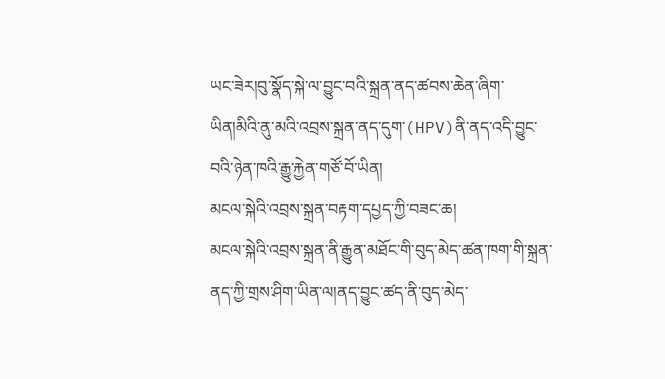ཡང་ཟེར།བུ་སྣོད་སྐེ་ལ་བྱུང་བའི་སྐྲན་ནད་ཚབས་ཆེན་ཞིག་ཡིན།མིའི་ནུ་མའི་འབྲས་སྐྲན་ནད་དུག་(HPV)ནི་ནད་འདི་བྱུང་བའི་ཉེན་ཁའི་རྒྱུ་རྐྱེན་གཙོ་བོ་ཡིན།
མངལ་སྐེའི་འབྲས་སྐྲན་བརྟག་དཔྱད་ཀྱི་བཟང་ཆ།
མངལ་སྐེའི་འབྲས་སྐྲན་ནི་རྒྱུན་མཐོང་གི་བུད་མེད་ཚན་ཁག་གི་སྐྲན་ནད་ཀྱི་གྲས་ཤིག་ཡིན་ལ།ནད་བྱུང་ཚད་ནི་བུད་མེད་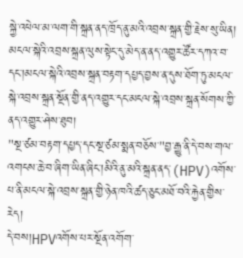སྐྱེ་འཕེལ་མ་ལག་གི་སྐྲན་ནད་ཁྲོད་ནུ་མའི་འབྲས་སྐྲན་གྱི་རྗེས་སུ་ཡིན། མངལ་སྐེའི་འབྲས་སྐྲན་ལུས་སྟེང་དུ་མེད་ན་ནད་འགྱུར་ཚོར་དཀའ་བ་དང་།མངལ་སྐེའི་འབྲས་སྐྲན་བརྟག་དཔྱད་བྱས་ན་དུས་ཐོག་ཏུ་མངལ་སྐེ་འབྲས་སྐྲན་སྔོན་གྱི་ནད་འགྱུར་དང་མངལ་སྐེ་འབྲས་སྐྲན་སོགས་ཀྱི་ནད་འགྱུར་ཤེས་ཐུབ།
"སྔ་ཙམ་བརྟག་དཔྱད་དང་སྔ་ཙམ་སྨན་བཅོས་"བྱ་རྒྱུ་ནི་དེ་བས་གལ་འགངས་ཆེ་བ་ཞིག་ཡིན་ཞིང་།མིའི་ནུ་མའི་སྐྲན་ནད་(HPV)འགོས་པ་ནི་མངལ་སྐེ་འབྲས་སྐྲན་གྱི་ཉེན་ཁའི་ཚད་ཅུང་མཐོ་བའི་རྐྱེན་གྱིས་རེད།
དེ་བས།HPVའགོས་པར་སྔོན་འགོག་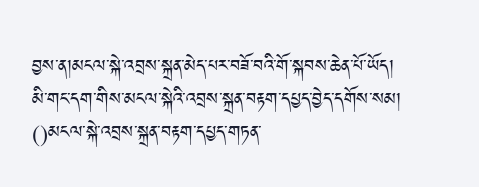བྱས་ན།མངལ་སྐེ་འབྲས་སྐྲན་མེད་པར་བཟོ་བའི་གོ་སྐབས་ཆེན་པོ་ཡོད།
མི་གང་དག་གིས་མངལ་སྐེའི་འབྲས་སྐྲན་བརྟག་དཔྱད་བྱེད་དགོས་སམ།
()མངལ་སྐེ་འབྲས་སྐྲན་བརྟག་དཔྱད་གཏན་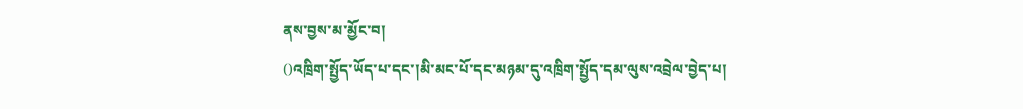ནས་བྱས་མ་མྱོང་བ།
()འཁྲིག་སྤྱོད་ཡོད་པ་དང་།མི་མང་པོ་དང་མཉམ་དུ་འཁྲིག་སྤྱོད་དམ་ལུས་འབྲེལ་བྱེད་པ།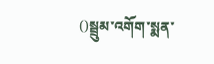()སྦྲུམ་འགོག་སྨན་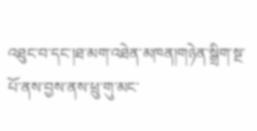འཐུང་བ་དང་།ཐ་མག་འཐེན་མཁན།གཉེན་སྒྲིག་སྔ་པོ་ནས་བྱས་ནས་ཕྲུ་གུ་མང་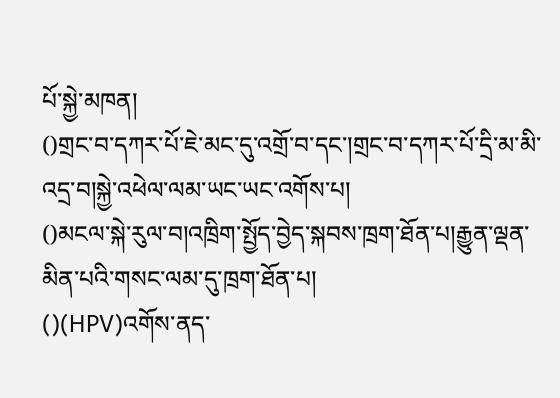པོ་སྐྱེ་མཁན།
()གྲང་བ་དཀར་པོ་ཇེ་མང་དུ་འགྲོ་བ་དང་།གྲང་བ་དཀར་པོ་དྲི་མ་མི་འདྲ་བ།སྐྱེ་འཕེལ་ལམ་ཡང་ཡང་འགོས་པ།
()མངལ་སྐེ་རུལ་བ།འཁྲིག་སྤྱོད་བྱེད་སྐབས་ཁྲག་ཐོན་པ།རྒྱུན་ལྡན་མིན་པའི་གསང་ལམ་དུ་ཁྲག་ཐོན་པ།
()(HPV)འགོས་ནད་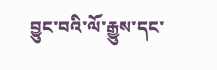བྱུང་བའི་ལོ་རྒྱུས་དང་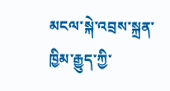མངལ་སྐེ་འབྲས་སྐྲན་ཁྱིམ་རྒྱུད་ཀྱི་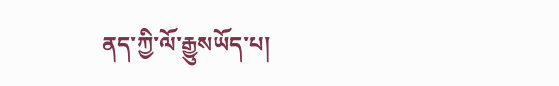ནད་ཀྱི་ལོ་རྒྱུསཡོད་པ།